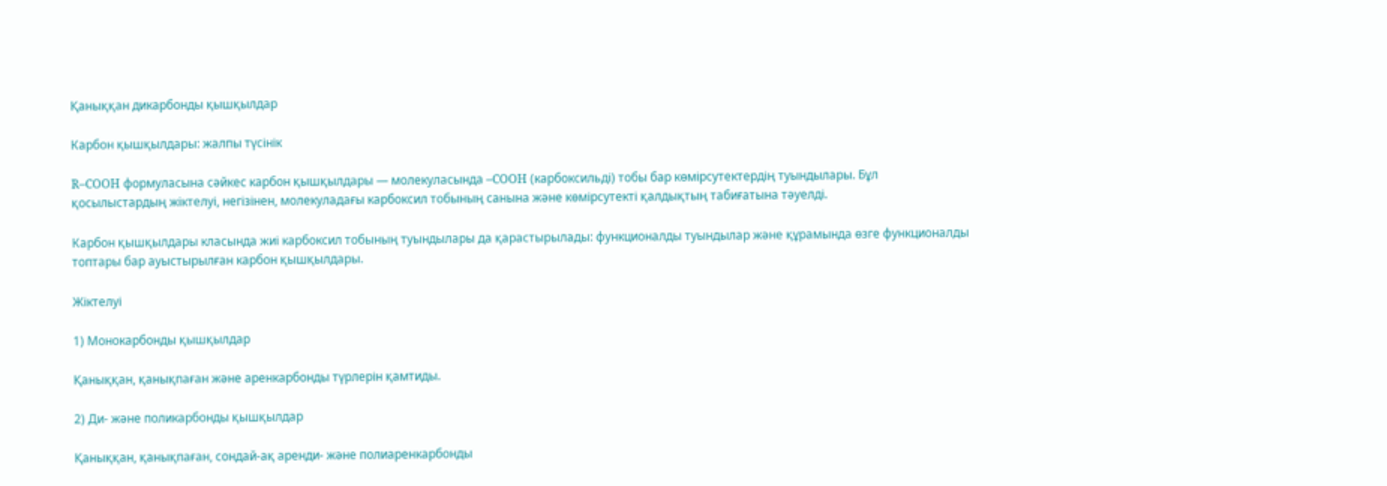Қаныққан дикарбонды қышқылдар

Карбон қышқылдары: жалпы түсінік

R–COOH формуласына сәйкес карбон қышқылдары — молекуласында –COOH (карбоксильді) тобы бар көмірсутектердің туындылары. Бұл қосылыстардың жіктелуі, негізінен, молекуладағы карбоксил тобының санына және көмірсутекті қалдықтың табиғатына тәуелді.

Карбон қышқылдары класында жиі карбоксил тобының туындылары да қарастырылады: функционалды туындылар және құрамында өзге функционалды топтары бар ауыстырылған карбон қышқылдары.

Жіктелуі

1) Монокарбонды қышқылдар

Қаныққан, қанықпаған және аренкарбонды түрлерін қамтиды.

2) Ди- және поликарбонды қышқылдар

Қаныққан, қанықпаған, сондай-ақ аренди- және полиаренкарбонды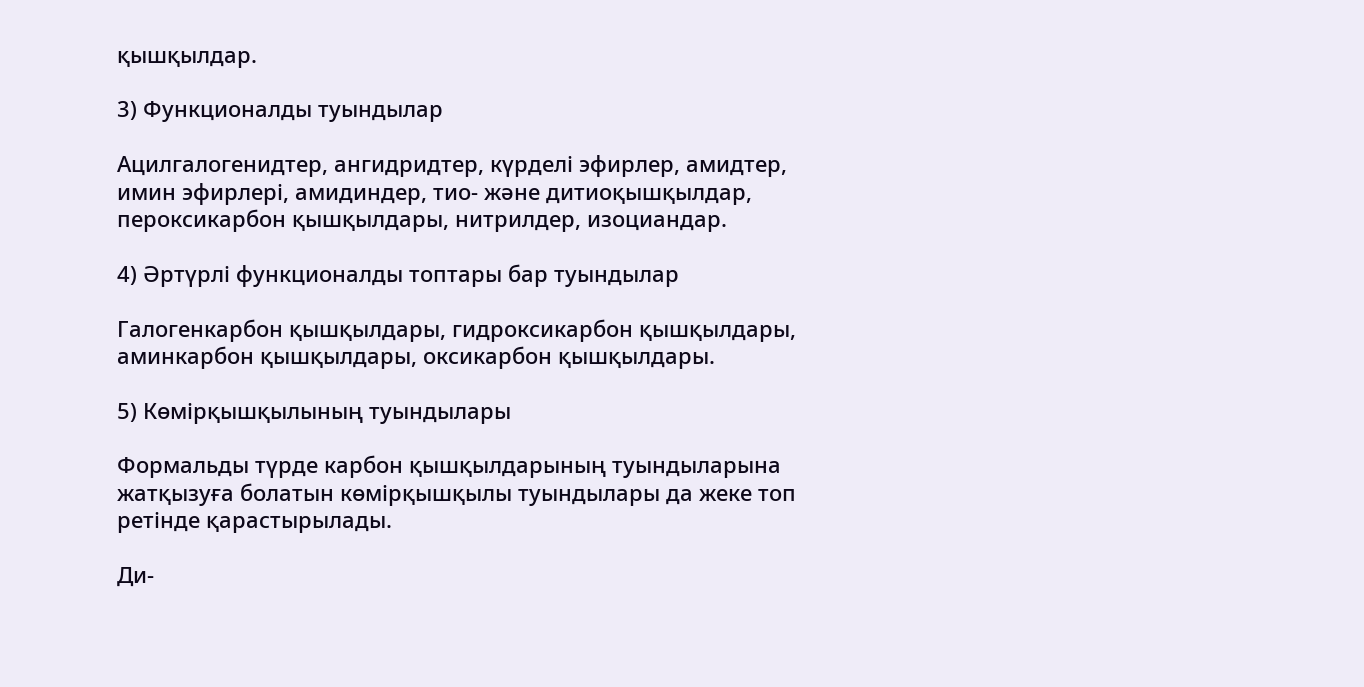қышқылдар.

3) Функционалды туындылар

Ацилгалогенидтер, ангидридтер, күрделі эфирлер, амидтер, имин эфирлері, амидиндер, тио- және дитиоқышқылдар, пероксикарбон қышқылдары, нитрилдер, изоциандар.

4) Әртүрлі функционалды топтары бар туындылар

Галогенкарбон қышқылдары, гидроксикарбон қышқылдары, аминкарбон қышқылдары, оксикарбон қышқылдары.

5) Көмірқышқылының туындылары

Формальды түрде карбон қышқылдарының туындыларына жатқызуға болатын көмірқышқылы туындылары да жеке топ ретінде қарастырылады.

Ди-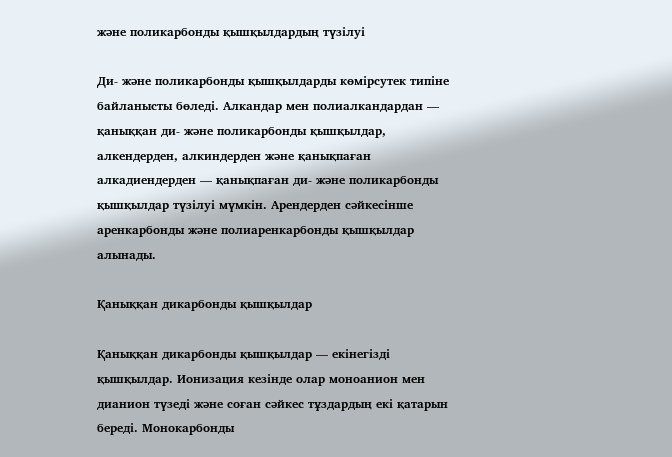және поликарбонды қышқылдардың түзілуі

Ди- және поликарбонды қышқылдарды көмірсутек типіне байланысты бөледі. Алкандар мен полиалкандардан — қаныққан ди- және поликарбонды қышқылдар, алкендерден, алкиндерден және қанықпаған алкадиендерден — қанықпаған ди- және поликарбонды қышқылдар түзілуі мүмкін. Арендерден сәйкесінше аренкарбонды және полиаренкарбонды қышқылдар алынады.

Қаныққан дикарбонды қышқылдар

Қаныққан дикарбонды қышқылдар — екінегізді қышқылдар. Ионизация кезінде олар моноанион мен дианион түзеді және соған сәйкес тұздардың екі қатарын береді. Монокарбонды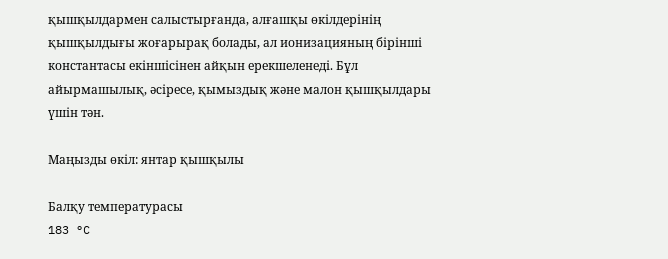қышқылдармен салыстырғанда, алғашқы өкілдерінің қышқылдығы жоғарырақ болады, ал ионизацияның бірінші константасы екіншісінен айқын ерекшеленеді. Бұл айырмашылық, әсіресе, қымыздық және малон қышқылдары үшін тән.

Маңызды өкіл: янтар қышқылы

Балқу температурасы
183 °C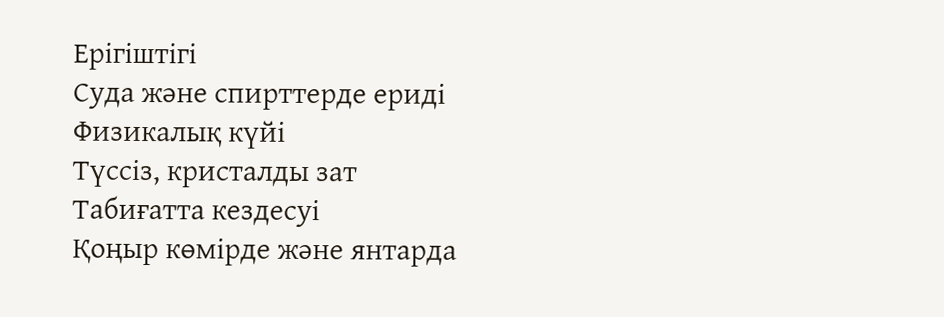Ерігіштігі
Суда және спирттерде ериді
Физикалық күйі
Түссіз, кристалды зат
Табиғатта кездесуі
Қоңыр көмірде және янтарда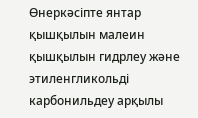Өнеркәсіпте янтар қышқылын малеин қышқылын гидрлеу және этиленгликольді карбонильдеу арқылы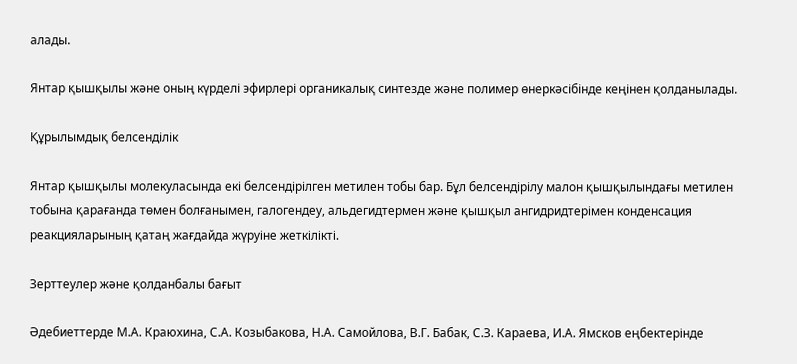алады.

Янтар қышқылы және оның күрделі эфирлері органикалық синтезде және полимер өнеркәсібінде кеңінен қолданылады.

Құрылымдық белсенділік

Янтар қышқылы молекуласында екі белсендірілген метилен тобы бар. Бұл белсендірілу малон қышқылындағы метилен тобына қарағанда төмен болғанымен, галогендеу, альдегидтермен және қышқыл ангидридтерімен конденсация реакцияларының қатаң жағдайда жүруіне жеткілікті.

Зерттеулер және қолданбалы бағыт

Әдебиеттерде М.А. Краюхина, С.А. Козыбакова, Н.А. Самойлова, В.Г. Бабак, С.З. Караева, И.А. Ямсков еңбектерінде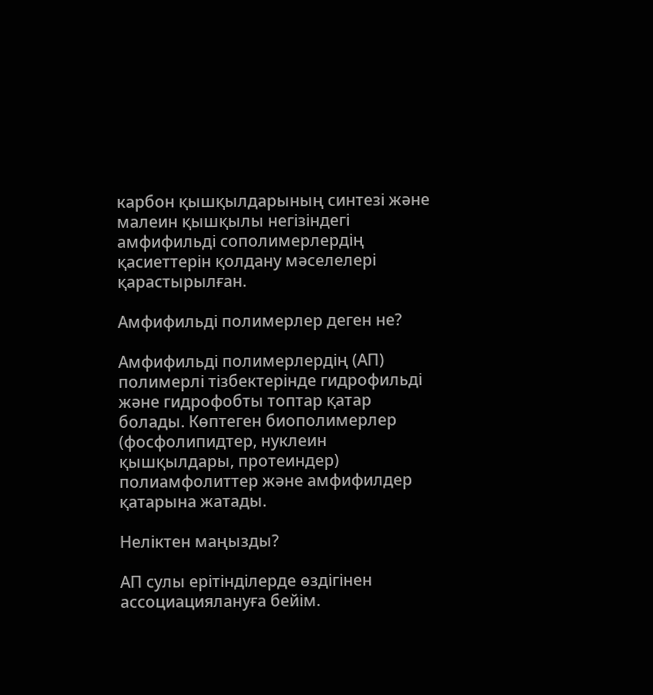карбон қышқылдарының синтезі және малеин қышқылы негізіндегі амфифильді сополимерлердің қасиеттерін қолдану мәселелері қарастырылған.

Амфифильді полимерлер деген не?

Амфифильді полимерлердің (АП) полимерлі тізбектерінде гидрофильді және гидрофобты топтар қатар болады. Көптеген биополимерлер (фосфолипидтер, нуклеин қышқылдары, протеиндер) полиамфолиттер және амфифилдер қатарына жатады.

Неліктен маңызды?

АП сулы ерітінділерде өздігінен ассоциациялануға бейім.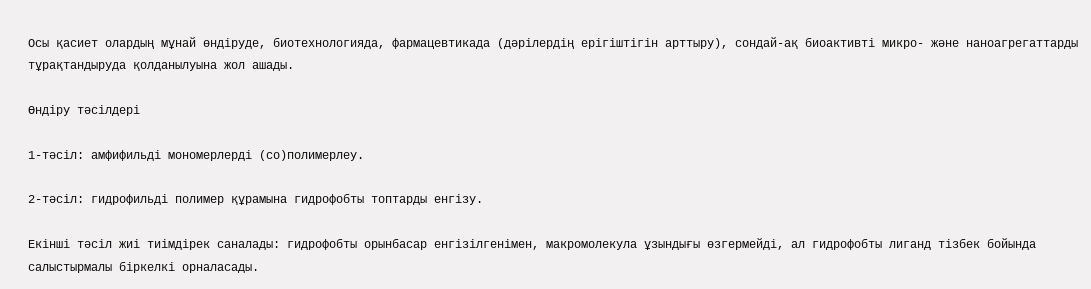Осы қасиет олардың мұнай өндіруде, биотехнологияда, фармацевтикада (дәрілердің ерігіштігін арттыру), сондай-ақ биоактивті микро- және наноагрегаттарды тұрақтандыруда қолданылуына жол ашады.

Өндіру тәсілдері

1-тәсіл: амфифильді мономерлерді (со)полимерлеу.

2-тәсіл: гидрофильді полимер құрамына гидрофобты топтарды енгізу.

Екінші тәсіл жиі тиімдірек саналады: гидрофобты орынбасар енгізілгенімен, макромолекула ұзындығы өзгермейді, ал гидрофобты лиганд тізбек бойында салыстырмалы біркелкі орналасады.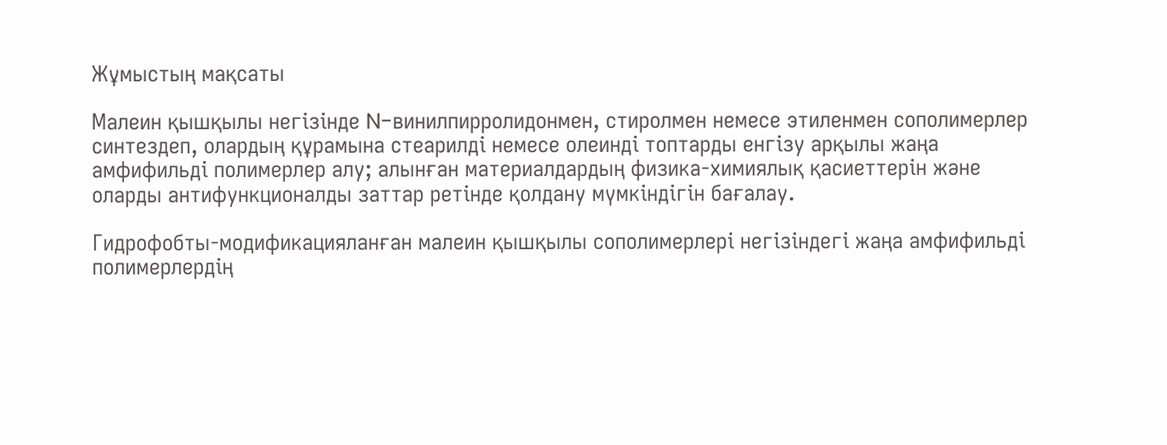Жұмыстың мақсаты

Малеин қышқылы негізінде N-винилпирролидонмен, стиролмен немесе этиленмен сополимерлер синтездеп, олардың құрамына стеарилді немесе олеинді топтарды енгізу арқылы жаңа амфифильді полимерлер алу; алынған материалдардың физика-химиялық қасиеттерін және оларды антифункционалды заттар ретінде қолдану мүмкіндігін бағалау.

Гидрофобты-модификацияланған малеин қышқылы сополимерлері негізіндегі жаңа амфифильді полимерлердің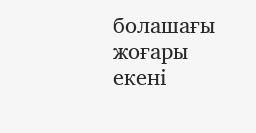болашағы жоғары екені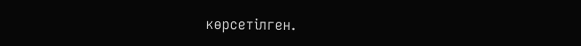көрсетілген.